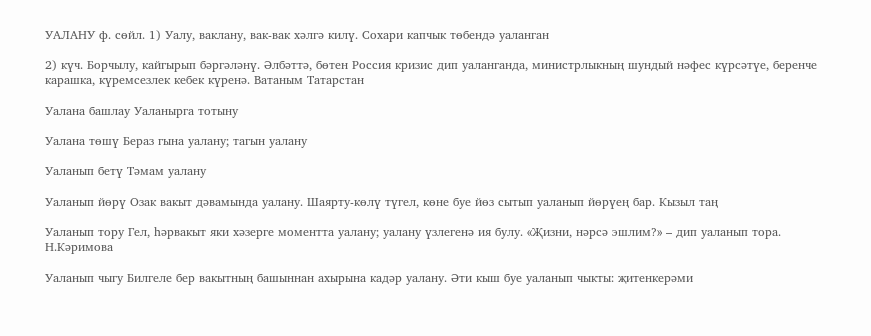УАЛАНУ ф. сөйл. 1) Уалу, ваклану, вак-вак хәлгә килү. Сохари капчык төбендә уаланган

2) күч. Борчылу, кайгырып бәргәләнү. Әлбәттә, бөтен Россия кризис дип уаланганда, министрлыкның шундый нәфес күрсәтүе, беренче карашка, күремсезлек кебек күренә. Ватаным Татарстан

Уалана башлау Уаланырга тотыну

Уалана төшү Бераз гына уалану; тагын уалану

Уаланып бетү Тәмам уалану

Уаланып йөрү Озак вакыт дәвамында уалану. Шаярту-көлү түгел, көне буе йөз сытып уаланып йөрүең бар. Кызыл таң

Уаланып тору Гел, һәрвакыт яки хәзерге моментта уалану; уалану үзлегенә ия булу. «Җизни, нәрсә эшлим?» – дип уаланып тора. Н.Кәримова

Уаланып чыгу Билгеле бер вакытның башыннан ахырына кадәр уалану. Әти кыш буе уаланып чыкты: җитенкерәми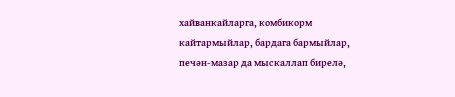хайванкайларга, комбикорм кайтармыйлар, бардага бармыйлар, печән-мазар да мыскаллап бирелә,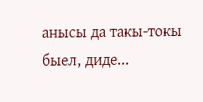анысы да такы-токы быел, диде...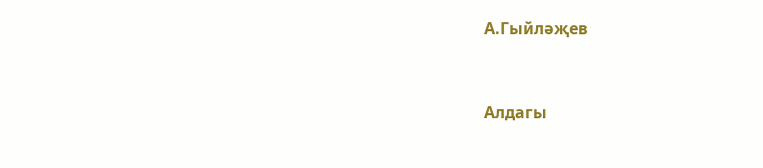А.Гыйләҗев



Алдагы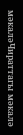мәкаләЧираттагы мәкалә